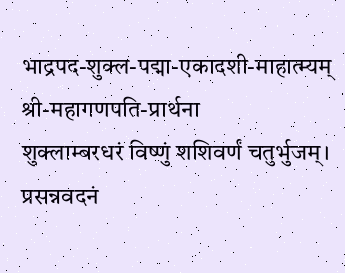भाद्रपद-शुक्ल-पद्मा-एकादशी-माहात्म्यम्
श्री-महागणपति-प्रार्थना
शुक्लाम्बरधरं विष्णुं शशिवर्णं चतुर्भुजम्।
प्रसन्नवदनं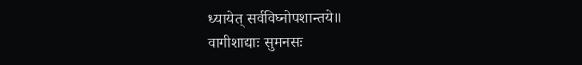ध्यायेत् सर्वविघ्नोपशान्तये॥
वागीशाद्याः सुमनसः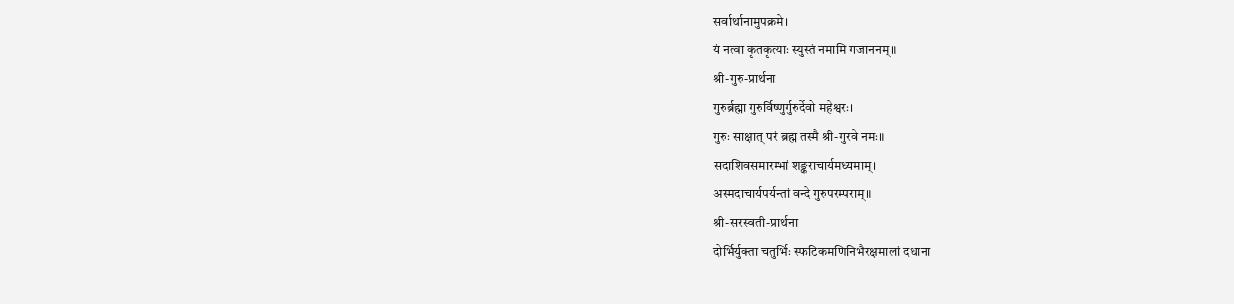सर्वार्थानामुपक्रमे।
यं नत्वा कृतकृत्याः स्युस्तं नमामि गजाननम्॥
श्री-गुरु-प्रार्थना
गुरुर्ब्रह्मा गुरुर्विष्णुर्गुरुर्देवो महेश्वरः।
गुरुः साक्षात् परं ब्रह्म तस्मै श्री-गुरवे नमः॥
सदाशिवसमारम्भां शङ्कराचार्यमध्यमाम्।
अस्मदाचार्यपर्यन्तां वन्दे गुरुपरम्पराम्॥
श्री-सरस्वती-प्रार्थना
दोर्भिर्युक्ता चतुर्भिः स्फटिकमणिनिभैरक्षमालां दधाना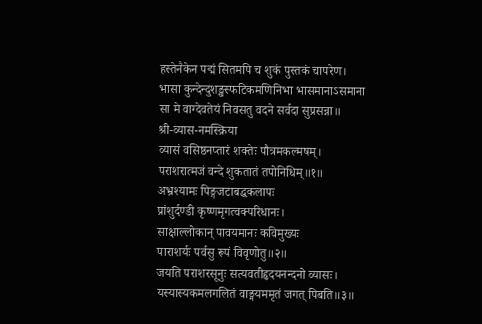हस्तेनैकेन पद्मं सितमपि च शुकं पुस्तकं चापरेण।
भासा कुन्देन्दुशङ्खस्फटिकमणिनिभा भासमानाऽसमाना
सा मे वाग्देवतेयं निवसतु वदने सर्वदा सुप्रसन्ना॥
श्री-व्यास-नमस्क्रिया
व्यासं वसिष्ठनप्तारं शक्तेः पौत्रमकल्मषम्।
पराशरात्मजं वन्दे शुकतातं तपोनिधिम्॥१॥
अभ्रश्यामः पिङ्गजटाबद्धकलापः
प्रांशुर्दण्डी कृष्णमृगत्वक्परिधानः।
साक्षाल्लोकान् पावयमानः कविमुख्यः
पाराशर्यः पर्वसु रूपं विवृणोतु॥२॥
जयति पराशरसूनुः सत्यवतीहृदयनन्दनो व्यासः।
यस्यास्यकमलगलितं वाङ्मयममृतं जगत् पिबति॥३॥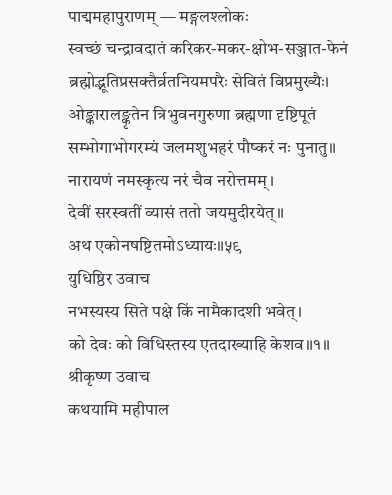पाद्ममहापुराणम् — मङ्गलश्लोकः
स्वच्छं चन्द्रावदातं करिकर-मकर-क्षोभ-सञ्जात-फेनं
ब्रह्मोद्भूतिप्रसक्तैर्व्रतनियमपरैः सेवितं विप्रमुख्यैः।
ओङ्कारालङ्कृतेन त्रिभुवनगुरुणा ब्रह्मणा दृष्टिपूतं
सम्भोगाभोगरम्यं जलमशुभहरं पौष्करं नः पुनातु॥
नारायणं नमस्कृत्य नरं चैव नरोत्तमम्।
देवीं सरस्वतीं व्यासं ततो जयमुदीरयेत्॥
अथ एकोनषष्टितमोऽध्यायः॥५९
युधिष्ठिर उवाच
नभस्यस्य सिते पक्षे किं नामैकादशी भवेत्।
को देवः को विधिस्तस्य एतदाख्याहि केशव॥१॥
श्रीकृष्ण उवाच
कथयामि महीपाल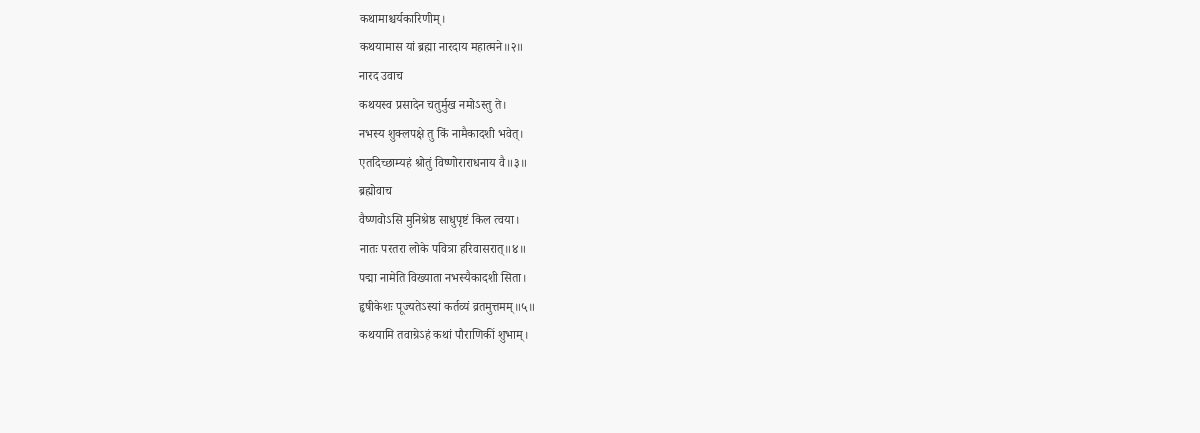कथामाश्चर्यकारिणीम्।
कथयामास यां ब्रह्मा नारदाय महात्मने॥२॥
नारद उवाच
कथयस्व प्रसादेन चतुर्मुख नमोऽस्तु ते।
नभस्य शुक्लपक्षे तु किं नामैकादशी भवेत्।
एतदिच्छाम्यहं श्रोतुं विष्णोराराधनाय वै॥३॥
ब्रह्मोवाच
वैष्णवोऽसि मुनिश्रेष्ठ साधुपृष्टं किल त्वया।
नातः परतरा लोके पवित्रा हरिवासरात्॥४॥
पद्मा नामेति विख्याता नभस्यैकादशी सिता।
हृषीकेशः पूज्यतेऽस्यां कर्तव्यं व्रतमुत्तमम्॥५॥
कथयामि तवाग्रेऽहं कथां पौराणिकीं शुभाम्।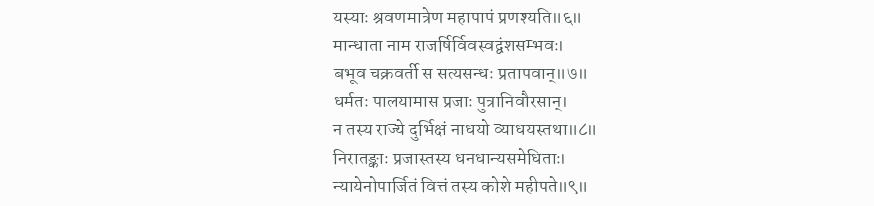यस्याः श्रवणमात्रेण महापापं प्रणश्यति॥६॥
मान्धाता नाम राजर्षिर्विवस्वद्वंशसम्भवः।
बभूव चक्रवर्ती स सत्यसन्धः प्रतापवान्॥७॥
धर्मतः पालयामास प्रजाः पुत्रानिवौरसान्।
न तस्य राज्ये दुर्भिक्षं नाधयो व्याधयस्तथा॥८॥
निरातङ्काः प्रजास्तस्य धनधान्यसमेधिताः।
न्यायेनोपार्जितं वित्तं तस्य कोशे महीपते॥९॥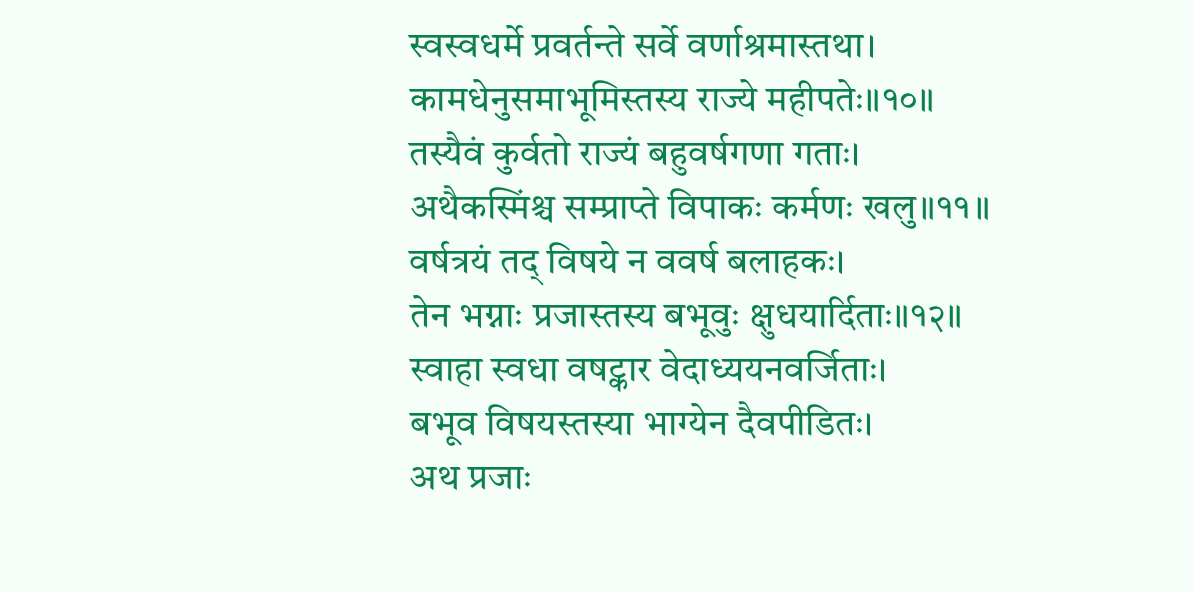स्वस्वधर्मे प्रवर्तन्ते सर्वे वर्णाश्रमास्तथा।
कामधेनुसमाभूमिस्तस्य राज्ये महीपतेः॥१०॥
तस्यैवं कुर्वतो राज्यं बहुवर्षगणा गताः।
अथैकस्मिंश्च सम्प्राप्ते विपाकः कर्मणः खलु॥११॥
वर्षत्रयं तद् विषये न ववर्ष बलाहकः।
तेन भग्नाः प्रजास्तस्य बभूवुः क्षुधयार्दिताः॥१२॥
स्वाहा स्वधा वषट्कार वेदाध्ययनवर्जिताः।
बभूव विषयस्तस्या भाग्येन दैवपीडितः।
अथ प्रजाः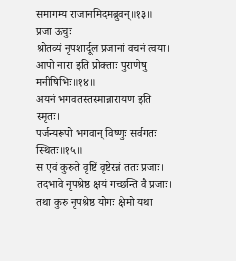समागम्य राजानमिदमब्रुवन्॥१३॥
प्रजा ऊचुः
श्रोतव्यं नृपशार्दूल प्रजानां वचनं त्वया।
आपो नारा इति प्रोक्ताः पुराणेषु मनीषिभिः॥१४॥
अयनं भगवतस्तस्मान्नारायण इति स्मृतः।
पर्जन्यरूपो भगवान् विष्णुः सर्वगतः स्थितः॥१५॥
स एवं कुरुते वृष्टिं वृष्टेरन्नं ततः प्रजाः।
तदभावे नृपश्रेष्ठ क्षयं गच्छन्ति वै प्रजाः।
तथा कुरु नृपश्रेष्ठ योगः क्षेमो यथा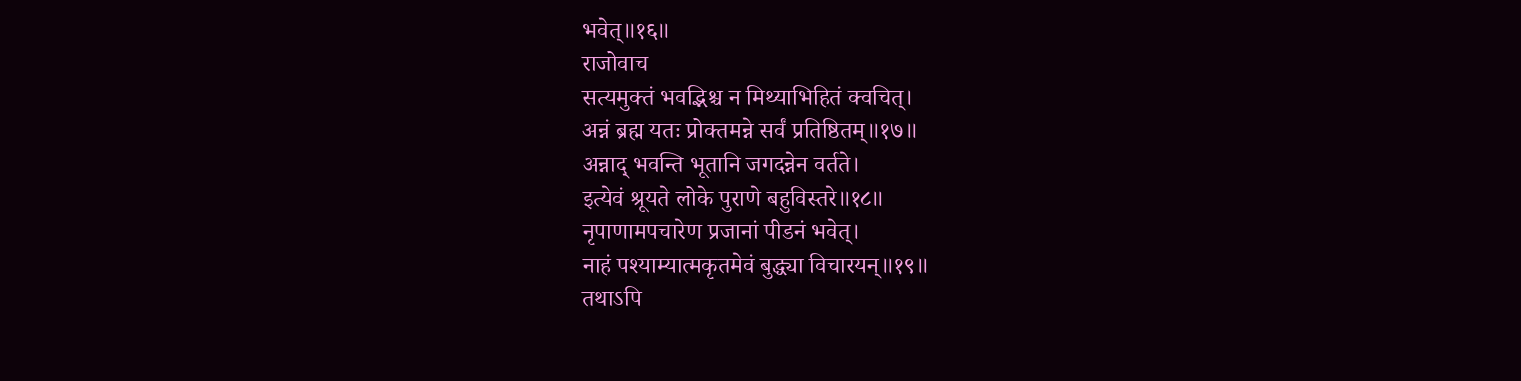भवेत्॥१६॥
राजोवाच
सत्यमुक्तं भवद्भिश्च न मिथ्याभिहितं क्वचित्।
अन्नं ब्रह्म यतः प्रोक्तमन्ने सर्वं प्रतिष्ठितम्॥१७॥
अन्नाद् भवन्ति भूतानि जगदन्नेन वर्तते।
इत्येवं श्रूयते लोके पुराणे बहुविस्तरे॥१८॥
नृपाणामपचारेण प्रजानां पीडनं भवेत्।
नाहं पश्याम्यात्मकृतमेवं बुद्ध्या विचारयन्॥१९॥
तथाऽपि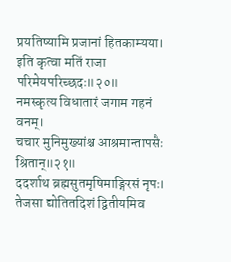प्रयतिष्यामि प्रजानां हितकाम्यया।
इति कृत्वा मतिं राजा परिमेयपरिच्छदः॥२०॥
नमस्कृत्य विधातारं जगाम गहनं वनम्।
चचार मुनिमुख्यांश्च आश्रमान्तापसैः श्रितान्॥२१॥
ददर्शाथ ब्रह्मसुतमृषिमाङ्गिरसं नृपः।
तेजसा द्योतितदिशं द्वितीयमिव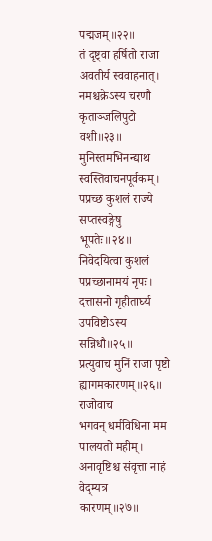पद्मजम्॥२२॥
तं दृष्ट्वा हर्षितो राजा अवतीर्य स्ववाहनात्।
नमश्चक्रेऽस्य चरणौ कृताञ्जलिपुटो वशी॥२३॥
मुनिस्तमभिनन्द्याथ स्वस्तिवाचनपूर्वकम्।
पप्रच्छ कुशलं राज्ये सप्तस्वङ्गेषु भूपतेः॥२४॥
निवेदयित्वा कुशलं पप्रच्छानामयं नृपः।
दत्तासनो गृहीतार्घ्य उपविष्टोऽस्य सन्निधौ॥२५॥
प्रत्युवाच मुनिं राजा पृष्टो ह्यागमकारणम्॥२६॥
राजोवाच
भगवन् धर्मविधिना मम पालयतो महीम्।
अनावृष्टिश्च संवृत्ता नाहं वेद्म्यत्र कारणम्॥२७॥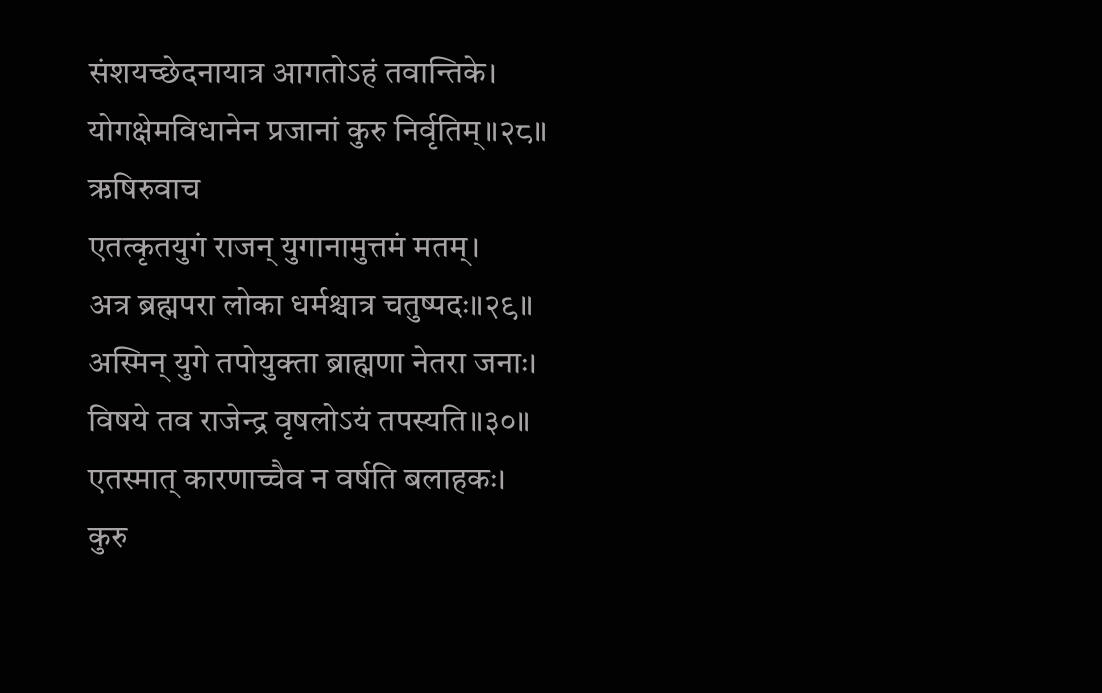संशयच्छेदनायात्र आगतोऽहं तवान्तिके।
योगक्षेमविधानेन प्रजानां कुरु निर्वृतिम्॥२८॥
ऋषिरुवाच
एतत्कृतयुगं राजन् युगानामुत्तमं मतम्।
अत्र ब्रह्मपरा लोका धर्मश्चात्र चतुष्पदः॥२९॥
अस्मिन् युगे तपोयुक्ता ब्राह्मणा नेतरा जनाः।
विषये तव राजेन्द्र वृषलोऽयं तपस्यति॥३०॥
एतस्मात् कारणाच्चैव न वर्षति बलाहकः।
कुरु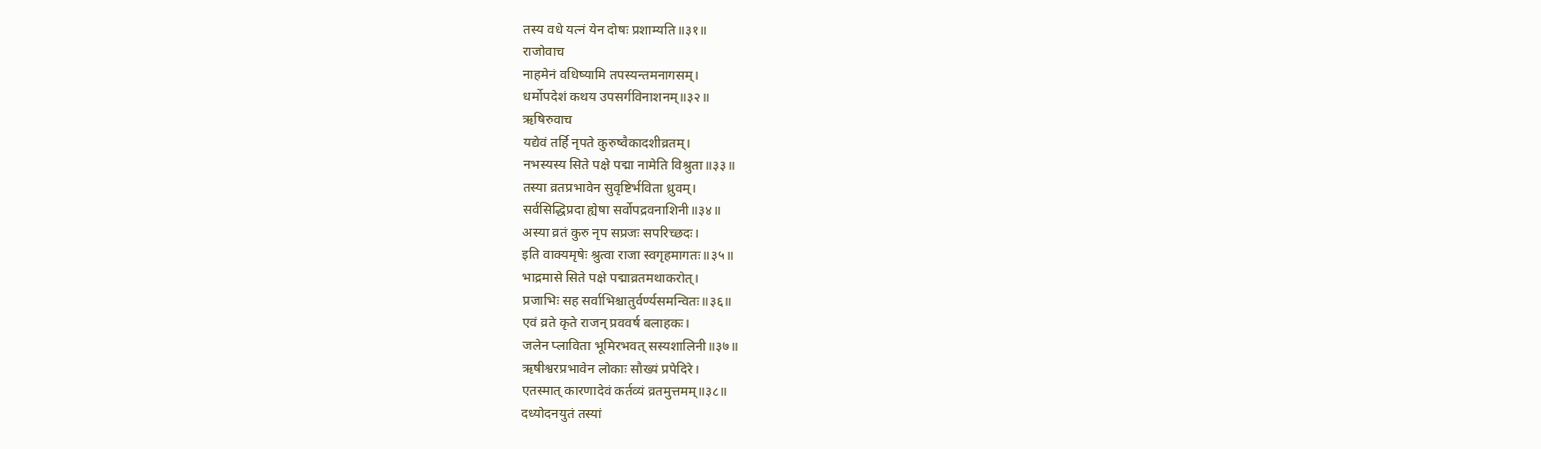तस्य वधे यत्नं येन दोषः प्रशाम्यति॥३१॥
राजोवाच
नाहमेनं वधिष्यामि तपस्यन्तमनागसम्।
धर्मोपदेशं कथय उपसर्गविनाशनम्॥३२॥
ऋषिरुवाच
यद्येवं तर्हि नृपते कुरुष्वैकादशीव्रतम्।
नभस्यस्य सिते पक्षे पद्मा नामेति विश्रुता॥३३॥
तस्या व्रतप्रभावेन सुवृष्टिर्भविता ध्रुवम्।
सर्वसिद्धिप्रदा ह्येषा सर्वोपद्रवनाशिनी॥३४॥
अस्या व्रतं कुरु नृप सप्रजः सपरिच्छदः।
इति वाक्यमृषेः श्रुत्वा राजा स्वगृहमागतः॥३५॥
भाद्रमासे सिते पक्षे पद्माव्रतमथाकरोत्।
प्रजाभिः सह सर्वाभिश्चातुर्वर्ण्यसमन्वितः॥३६॥
एवं व्रते कृते राजन् प्रववर्ष बलाहकः।
जलेन प्लाविता भूमिरभवत् सस्यशालिनी॥३७॥
ऋषीश्वरप्रभावेन लोकाः सौख्यं प्रपेदिरे।
एतस्मात् कारणादेवं कर्तव्यं व्रतमुत्तमम्॥३८॥
दध्योदनयुतं तस्यां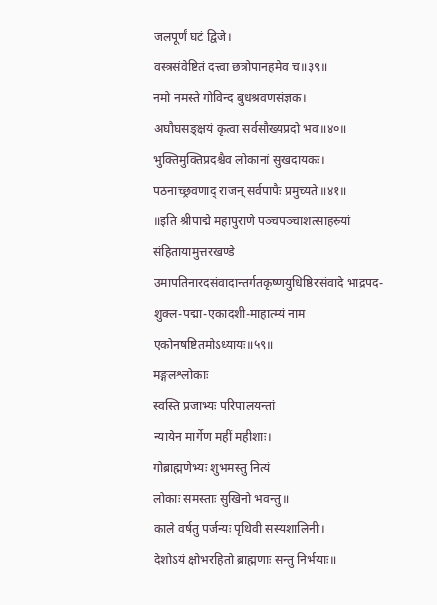जलपूर्णं घटं द्विजे।
वस्त्रसंवेष्टितं दत्त्वा छत्रोपानहमेव च॥३९॥
नमो नमस्ते गोविन्द बुधश्रवणसंज्ञक।
अघौघसङ्क्षयं कृत्वा सर्वसौख्यप्रदो भव॥४०॥
भुक्तिमुक्तिप्रदश्चैव लोकानां सुखदायकः।
पठनाच्छ्रवणाद् राजन् सर्वपापैः प्रमुच्यते॥४१॥
॥इति श्रीपाद्मे महापुराणे पञ्चपञ्चाशत्साहस्र्यां संहितायामुत्तरखण्डे उमापतिनारदसंवादान्तर्गतकृष्णयुधिष्ठिरसंवादे भाद्रपद-शुक्ल-पद्मा-एकादशी-माहात्म्यं नाम एकोनषष्टितमोऽध्यायः॥५९॥
मङ्गलश्लोकाः
स्वस्ति प्रजाभ्यः परिपालयन्तां
न्यायेन मार्गेण महीं महीशाः।
गोब्राह्मणेभ्यः शुभमस्तु नित्यं
लोकाः समस्ताः सुखिनो भवन्तु॥
काले वर्षतु पर्जन्यः पृथिवी सस्यशालिनी।
देशोऽयं क्षोभरहितो ब्राह्मणाः सन्तु निर्भयाः॥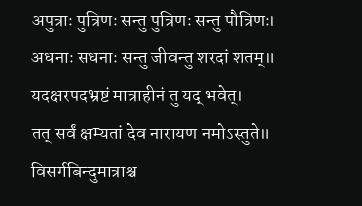अपुत्राः पुत्रिणः सन्तु पुत्रिणः सन्तु पौत्रिणः।
अधनाः सधनाः सन्तु जीवन्तु शरदां शतम्॥
यदक्षरपदभ्रष्टं मात्राहीनं तु यद् भवेत्।
तत् सर्वं क्षम्यतां देव नारायण नमोऽस्तुते॥
विसर्गबिन्दुमात्राश्च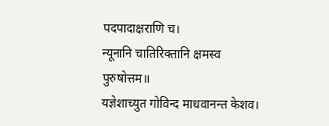पदपादाक्षराणि च।
न्यूनानि चातिरिक्तानि क्षमस्व पुरुषोत्तम॥
यज्ञेशाच्युत गोविन्द माधवानन्त केशव।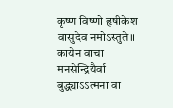कृष्ण विष्णो हृषीकेश वासुदेव नमोऽस्तुते॥
कायेन वाचा मनसेन्द्रियैर्वा
बुद्ध्याऽऽत्मना वा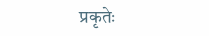प्रकृतेः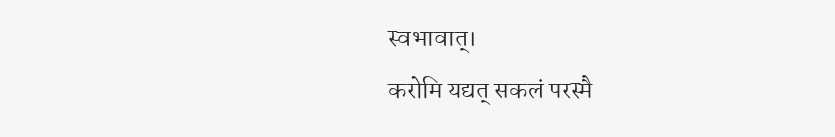स्वभावात्।
करोमि यद्यत् सकलं परस्मै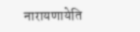नारायणायेति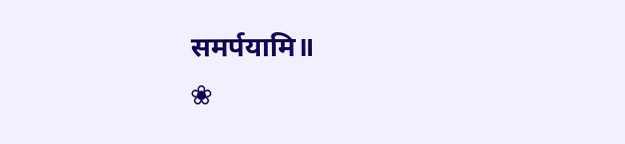समर्पयामि॥
❀